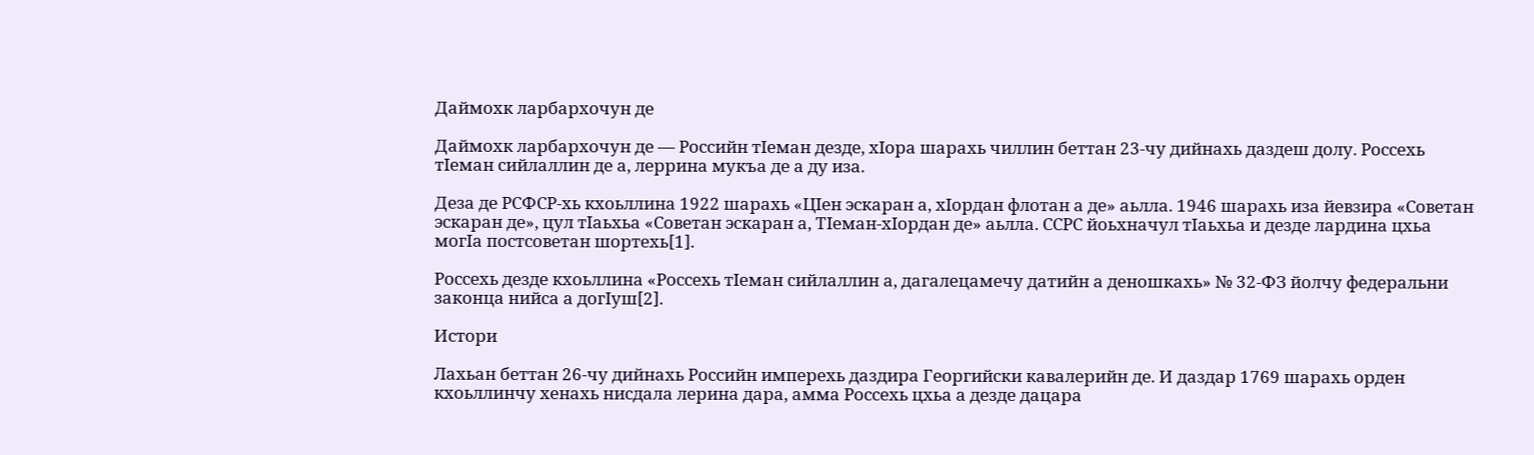Даймохк ларбархочун де

Даймохк ларбархочун де — Российн тӀеман дезде, хӀора шарахь чиллин беттан 23-чу дийнахь даздеш долу. Россехь тӀеман сийлаллин де а, леррина мукъа де а ду иза.

Деза де РСФСР-хь кхоьллина 1922 шарахь «ЦӀен эскаран а, хӀордан флотан а де» аьлла. 1946 шарахь иза йевзира «Советан эскаран де», цул тӀаьхьа «Советан эскаран а, ТӀеман-хӀордан де» аьлла. ССРС йоьхначул тӀаьхьа и дезде лардина цхьа могӀа постсоветан шортехь[1].

Россехь дезде кхоьллина «Россехь тӀеман сийлаллин а, дагалецамечу датийн а деношкахь» № 32-ФЗ йолчу федеральни законца нийса а догӀуш[2].

Истори

Лахьан беттан 26-чу дийнахь Российн имперехь даздира Георгийски кавалерийн де. И даздар 1769 шарахь орден кхоьллинчу хенахь нисдала лерина дара, амма Россехь цхьа а дезде дацара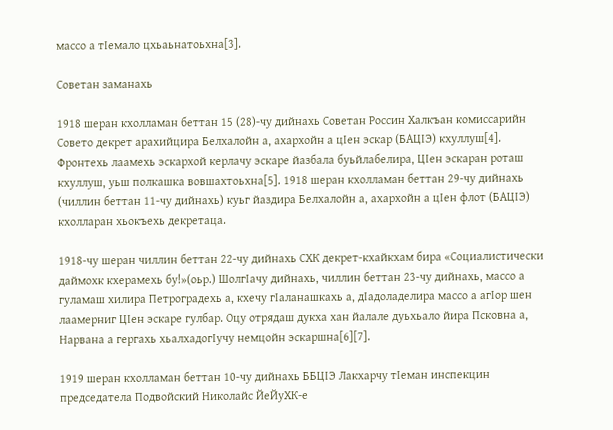массо а тӀемало цхьаьнатоьхна[3].

Советан заманахь

1918 шеран кхолламан беттан 15 (28)-чу дийнахь Советан Россин Халкъан комиссарийн Совето декрет арахийцира Белхалойн а, ахархойн а цӀен эскар (БАЦӀЭ) кхуллуш[4]. Фронтехь лаамехь эскархой керлачу эскаре йазбала буьйлабелира, ЦӀен эскаран роташ кхуллуш, уьш полкашка вовшахтоьхна[5]. 1918 шеран кхолламан беттан 29-чу дийнахь (чиллин беттан 11-чу дийнахь) куьг йаздира Белхалойн а, ахархойн а цӀен флот (БАЦӀЭ) кхолларан хьокъехь декретаца.

1918-чу шеран чиллин беттан 22-чу дийнахь СХК декрет-кхайкхам бира «Социалистически даймохк кхерамехь бу!»(оьр.) ШолгӀачу дийнахь, чиллин беттан 23-чу дийнахь, массо а гуламаш хилира Петроградехь а, кхечу гӀаланашкахь а, дӀадоладелира массо а агӀор шен лаамерниг ЦӀен эскаре гулбар. Оцу отрядаш дукха хан йалале дуьхьало йира Псковна а, Нарвана а гергахь хьалхадогӀучу немцойн эскаршна[6][7].

1919 шеран кхолламан беттан 10-чу дийнахь ББЦӀЭ Лакхарчу тӀеман инспекцин председатела Подвойский Николайс ЙеЙуХК-е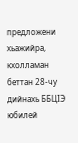предложени хьажийра, кхолламан беттан 28-чу дийнахь ББЦӀЭ юбилей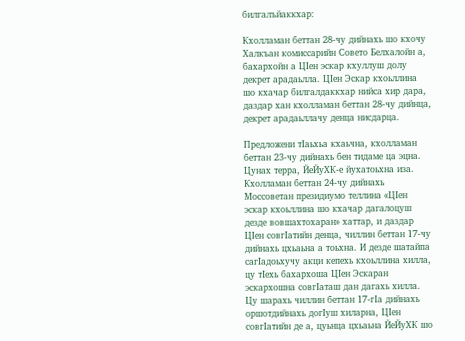билгалъйаккхар:

Кхолламан беттан 28-чу дийнахь шо кхочу Халкъан комиссарийн Совето Белхалойн а, бахархойн а ЦӀен эскар кхуллуш долу декрет арадаьлла. ЦӀен Эскар кхоьллина шо кхачар билгалдаккхар нийса хир дара, даздар хан кхолламан беттан 28-чу дийнца, декрет арадаьллачу денца нисдарца.

Предложени тӀаьхьа кхаьчна, кхолламан беттан 23-чу дийнахь бен тидаме ца эцна. Цунах терра, ЙеЙуХК-е йухатоьхна иза. Кхолламан беттан 24-чу дийнахь Моссоветан президиумо теллина «ЦӀен эскар кхоьллина шо кхачар дагалоцуш дезде вовшахтохаран» хаттар, и даздар ЦӀен совгӀатийн денца, чиллин беттан 17-чу дийнахь цхьаьна а тоьхна. И дезде шатайпа сагӀадоьхучу акци кепехь кхоьллина хилла, цу тӀехь бахархоша ЦӀен Эскаран эскархошна совгӀаташ дан дагахь хилла. Цу шарахь чиллин беттан 17-гӀа дийнахь оршотдийнахь догӀуш хиларна, ЦӀен совгӀатийн де а, цуьнца цхьаьна ЙеЙуХК шо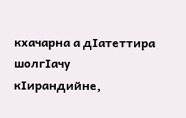кхачарна а дӀатеттира шолгӀачу кӀирандийне,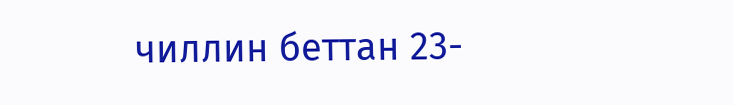чиллин беттан 23-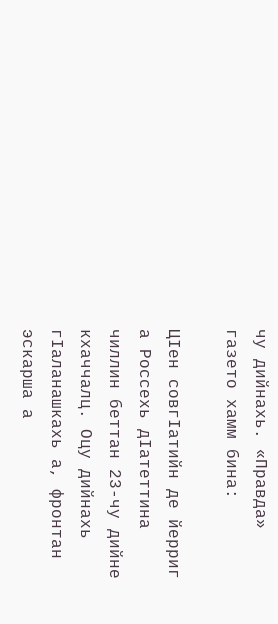чу дийнахь. «Правда» газето хамм бина:

ЦӀен совгӀатийн де йерриг а Россехь дӀатеттина чиллин беттан 23-чу дийне кхаччалц. Оцу дийнахь гӀаланашкахь а, фронтан эскарша а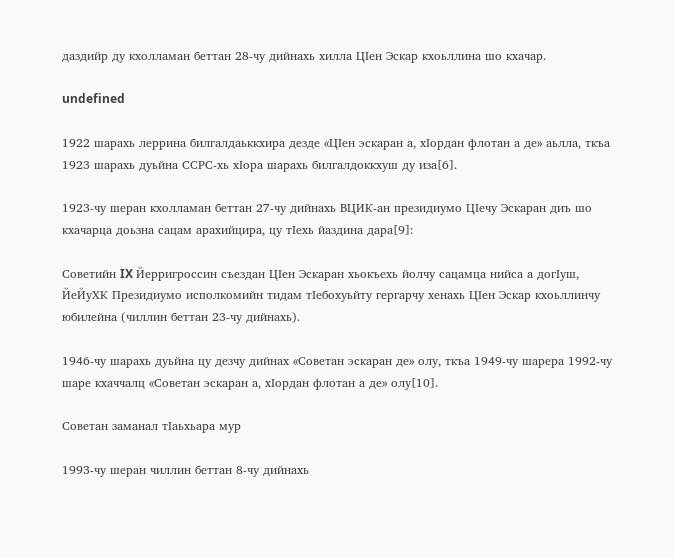даздийр ду кхолламан беттан 28-чу дийнахь хилла ЦӀен Эскар кхоьллина шо кхачар.

undefined

1922 шарахь леррина билгалдаьккхира дезде «ЦӀен эскаран а, хӀордан флотан а де» аьлла, ткъа 1923 шарахь дуьйна ССРС-хь хӀора шарахь билгалдоккхуш ду иза[6].

1923-чу шеран кхолламан беттан 27-чу дийнахь ВЦИК-ан президиумо ЦӀечу Эскаран диъ шо кхачарца доьзна сацам арахийцира, цу тӀехь йаздина дара[9]:

Советийн IX Йерригроссин съездан ЦӀен Эскаран хьокъехь йолчу сацамца нийса а догӀуш, ЙеЙуХК Президиумо исполкомийн тидам тӀебохуьйту гергарчу хенахь ЦӀен Эскар кхоьллинчу юбилейна (чиллин беттан 23-чу дийнахь).

1946-чу шарахь дуьйна цу дезчу дийнах «Советан эскаран де» олу, ткъа 1949-чу шарера 1992-чу шаре кхаччалц «Советан эскаран а, хӀордан флотан а де» олу[10].

Советан заманал тӀаьхьара мур

1993-чу шеран чиллин беттан 8-чу дийнахь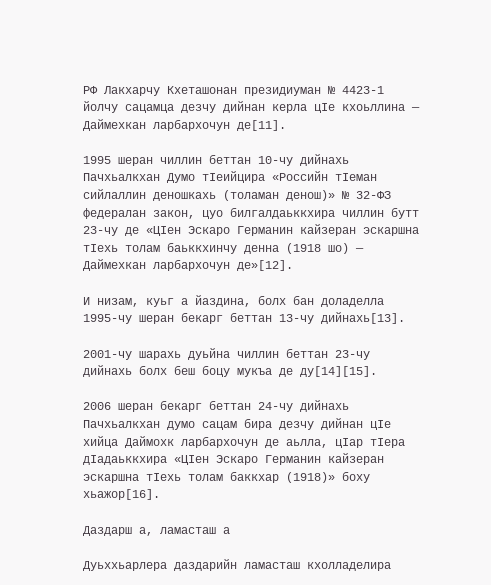РФ Лакхарчу Кхеташонан президиуман № 4423-1 йолчу сацамца дезчу дийнан керла цӀе кхоьллина — Даймехкан ларбархочун де[11].

1995 шеран чиллин беттан 10-чу дийнахь Пачхьалкхан Думо тӀеийцира «Российн тӀеман сийлаллин деношкахь (толаман денош)» № 32-ФЗ федералан закон, цуо билгалдаьккхира чиллин бутт 23-чу де «ЦӀен Эскаро Германин кайзеран эскаршна тӀехь толам баьккхинчу денна (1918 шо) — Даймехкан ларбархочун де»[12].

И низам, куьг а йаздина, болх бан доладелла 1995-чу шеран бекарг беттан 13-чу дийнахь[13].

2001-чу шарахь дуьйна чиллин беттан 23-чу дийнахь болх беш боцу мукъа де ду[14][15].

2006 шеран бекарг беттан 24-чу дийнахь Пачхьалкхан думо сацам бира дезчу дийнан цӀе хийца Даймохк ларбархочун де аьлла, цӀар тӀера дӀадаьккхира «ЦӀен Эскаро Германин кайзеран эскаршна тӀехь толам баккхар (1918)» боху хьажор[16].

Даздарш а, ламасташ а

Дуьххьарлера даздарийн ламасташ кхолладелира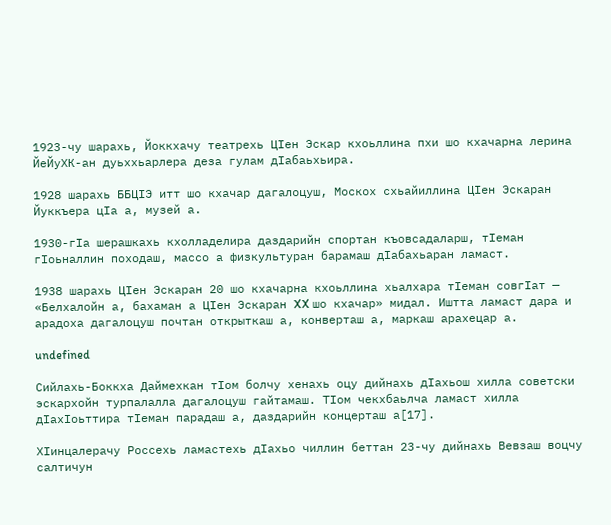1923-чу шарахь, Йоккхачу театрехь ЦӀен Эскар кхоьллина пхи шо кхачарна лерина ЙеЙуХК-ан дуьххьарлера деза гулам дӀабаьхьира.

1928 шарахь ББЦӀЭ итт шо кхачар дагалоцуш, Москох схьайиллина ЦӀен Эскаран Йуккъера цӀа а, музей а.

1930-гӀа шерашкахь кхолладелира даздарийн спортан къовсадаларш, тӀеман гӀоьналлин походаш, массо а физкультуран барамаш дӀабахьаран ламаст.

1938 шарахь ЦӀен Эскаран 20 шо кхачарна кхоьллина хьалхара тӀеман совгӀат — «Белхалойн а, бахаман а ЦӀен Эскаран XX шо кхачар» мидал. Иштта ламаст дара и арадоха дагалоцуш почтан открыткаш а, конверташ а, маркаш арахецар а.

undefined

Сийлахь-Боккха Даймехкан тӀом болчу хенахь оцу дийнахь дӀахьош хилла советски эскархойн турпалалла дагалоцуш гайтамаш. ТӀом чекхбаьлча ламаст хилла дӀахӀоьттира тӀеман парадаш а, даздарийн концерташ а[17].

ХӀинцалерачу Россехь ламастехь дӀахьо чиллин беттан 23-чу дийнахь Вевзаш воцчу салтичун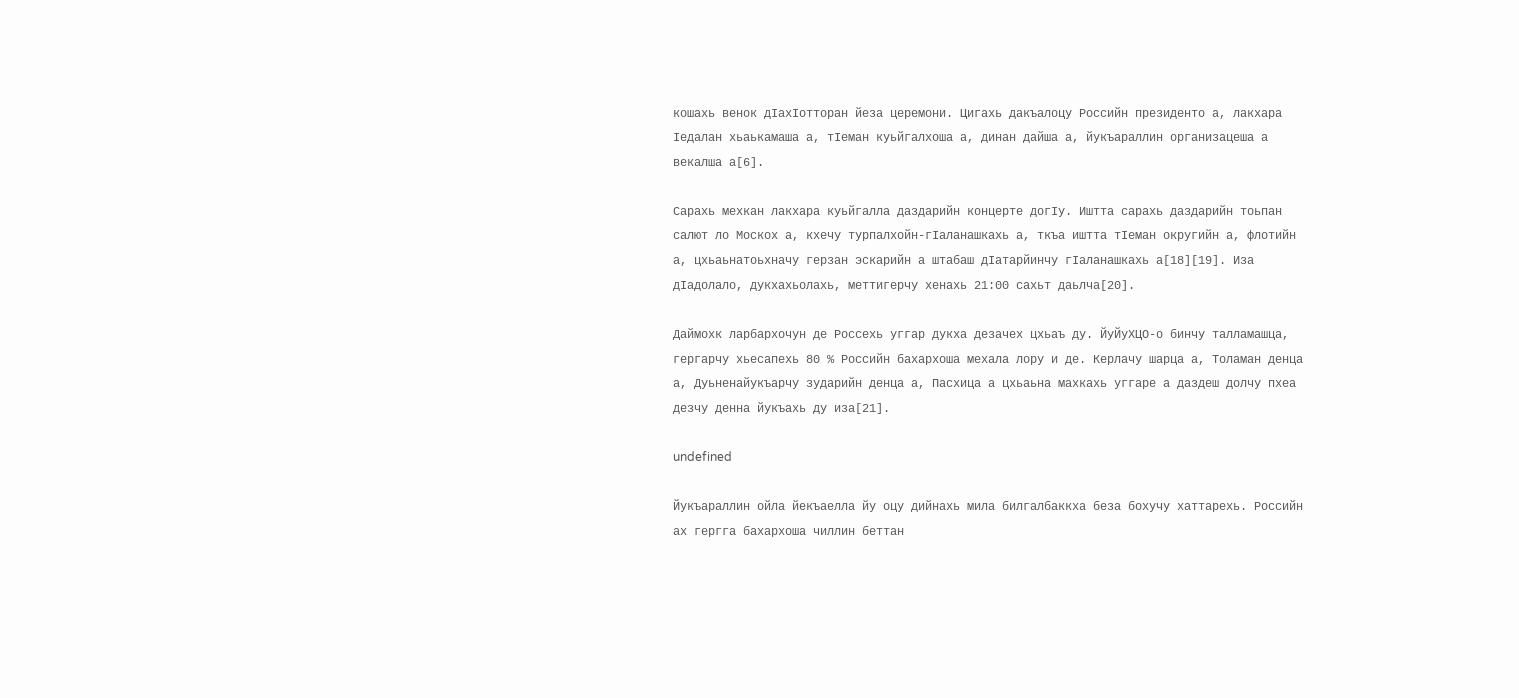кошахь венок дӀахӀотторан йеза церемони. Цигахь дакъалоцу Российн президенто а, лакхара Ӏедалан хьаькамаша а, тӀеман куьйгалхоша а, динан дайша а, йукъараллин организацеша а векалша а[6].

Сарахь мехкан лакхара куьйгалла даздарийн концерте догӀу. Иштта сарахь даздарийн тоьпан салют ло Москох а, кхечу турпалхойн-гӀаланашкахь а, ткъа иштта тӀеман округийн а, флотийн а, цхьаьнатоьхначу герзан эскарийн а штабаш дӀатарйинчу гӀаланашкахь а[18][19]. Иза дӀадолало, дукхахьолахь, меттигерчу хенахь 21:00 сахьт даьлча[20].

Даймохк ларбархочун де Россехь уггар дукха дезачех цхьаъ ду. ЙуЙуХЦО-о бинчу талламашца, гергарчу хьесапехь 80 % Российн бахархоша мехала лору и де. Керлачу шарца а, Толаман денца а, Дуьненайукъарчу зударийн денца а, Пасхица а цхьаьна махкахь уггаре а даздеш долчу пхеа дезчу денна йукъахь ду иза[21].

undefined

Йукъараллин ойла йекъаелла йу оцу дийнахь мила билгалбаккха беза бохучу хаттарехь. Российн ах гергга бахархоша чиллин беттан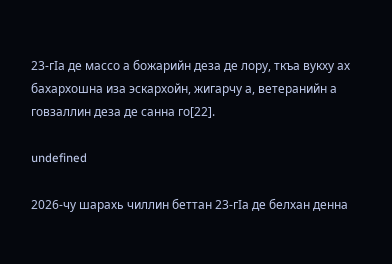23-гӀа де массо а божарийн деза де лору, ткъа вукху ах бахархошна иза эскархойн, жигарчу а, ветеранийн а говзаллин деза де санна го[22].

undefined

2026-чу шарахь чиллин беттан 23-гӀа де белхан денна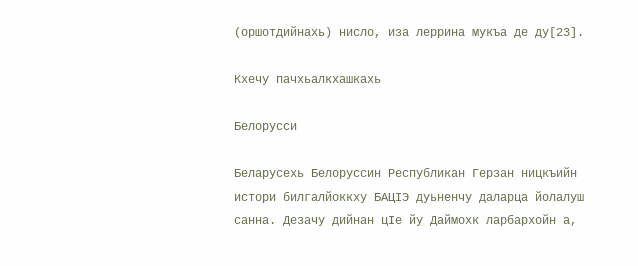(оршотдийнахь) нисло, иза леррина мукъа де ду[23].

Кхечу пачхьалкхашкахь

Белорусси

Беларусехь Белоруссин Республикан Герзан ницкъийн истори билгалйоккху БАЦӀЭ дуьненчу даларца йолалуш санна. Дезачу дийнан цӀе йу Даймохк ларбархойн а,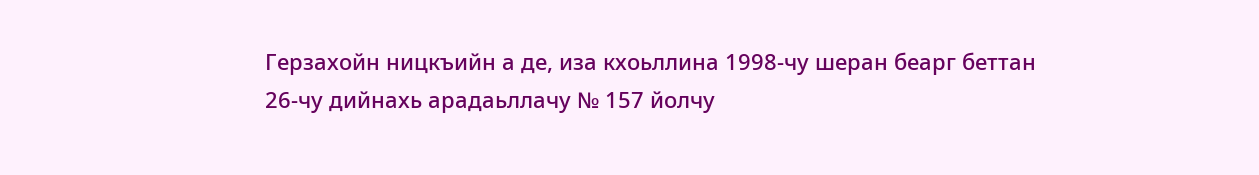Герзахойн ницкъийн а де, иза кхоьллина 1998-чу шеран беарг беттан 26-чу дийнахь арадаьллачу № 157 йолчу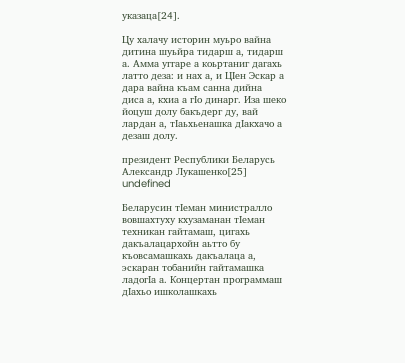указаца[24].

Цу халачу историн муьро вайна дитина шуьйра тидарш а, тидарш а. Амма уггаре а коьртаниг дагахь латто деза: и нах а, и ЦӀен Эскар а дара вайна къам санна дийна диса а, кхиа а гӀо динарг. Иза шеко йоцуш долу бакъдерг ду, вай лардан а, тӀаьхьенашка дӀакхачо а дезаш долу.

президент Республики Беларусь Александр Лукашенко[25]
undefined

Беларусин тӀеман министралло вовшахтуху кхузаманан тӀеман техникан гайтамаш, цигахь дакъалацархойн аьтто бу къовсамашкахь дакъалаца а, эскаран тобанийн гайтамашка ладогӀа а. Концертан программаш дӀахьо ишколашкахь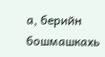а, берийн бошмашкахь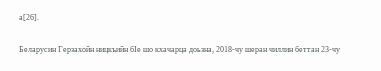а[26].

Беларусин Герзахойн ницкъийн бӀе шо кхачарца доьзна, 2018-чу шеран чиллин беттан 23-чу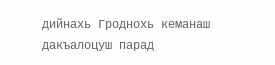дийнахь Гроднохь кеманаш дакъалоцуш парад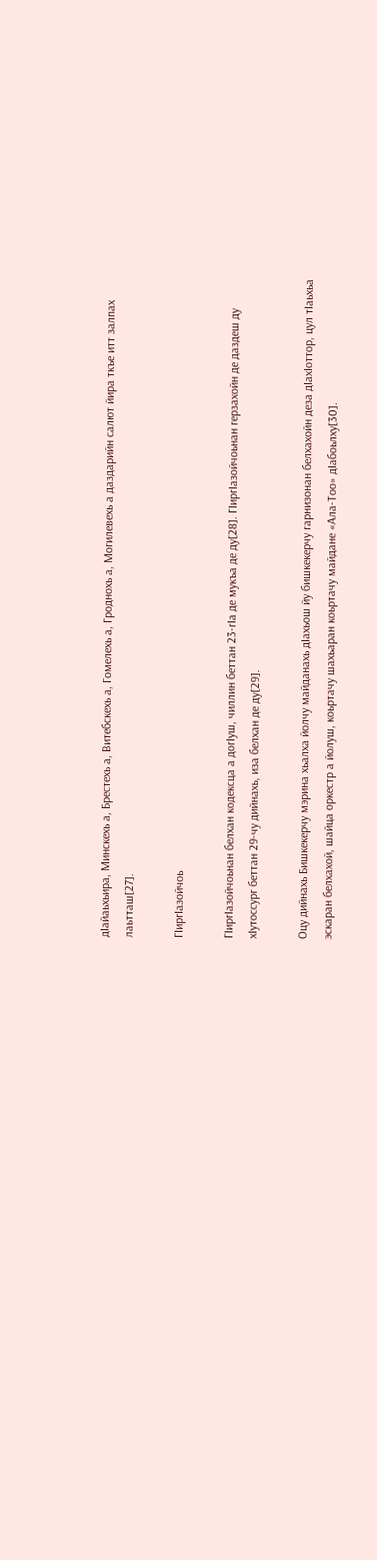дӀайаьхьира, Минскехь а, Брестехь а, Витебскехь а, Гомелехь а, Гроднохь а, Могилевехь а даздарийн салют йира ткъе итт залпах лаьтташ[27].

ГӀиргӀазойчоь

ГӀиргӀазойчоьнан белхан кодексца а догӀуш, чиллин беттан 23-гӀа де мукъа де ду[28]. ГӀиргӀазойчоьнан герзахойн де даздеш ду хӀутоссург беттан 29-чу дийнахь, иза белхан де ду[29].

Оцу дийнахь Бишкекерчу мэрина хьалха йолчу майданахь дӀахьош йу бишкекерчу гарнизонан белхахойн деза дӀахӀоттор, цул тӀаьхьа эскаран белхахой, шайца оркестр а йолуш, коьртачу шахьаран коьртачу майдане «Ала-Тоо» дӀабоьлху[30].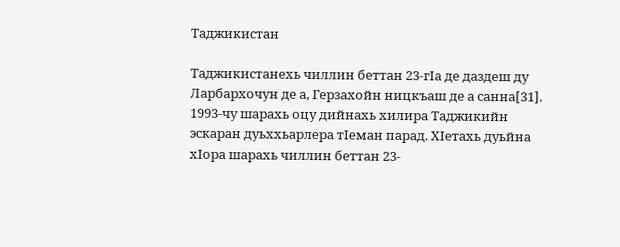Таджикистан

Таджикистанехь чиллин беттан 23-гӀа де даздеш ду Ларбархочун де а, Герзахойн ницкъаш де а санна[31]. 1993-чу шарахь оцу дийнахь хилира Таджикийн эскаран дуьххьарлера тӀеман парад. ХӀетахь дуьйна хӀора шарахь чиллин беттан 23-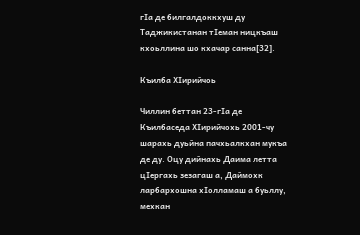гӀа де билгалдоккхуш ду Таджикистанан тӀеман ницкъаш кхоьллина шо кхачар санна[32].

Къилба ХӀирийчоь

Чиллин беттан 23-гӀа де Къилбаседа ХӀирийчохь 2001-чу шарахь дуьйна пачхьалкхан мукъа де ду. Оцу дийнахь Даима летта цӀергахь зезагаш а, Даймохк ларбархошна хӀолламаш а буьллу, мехкан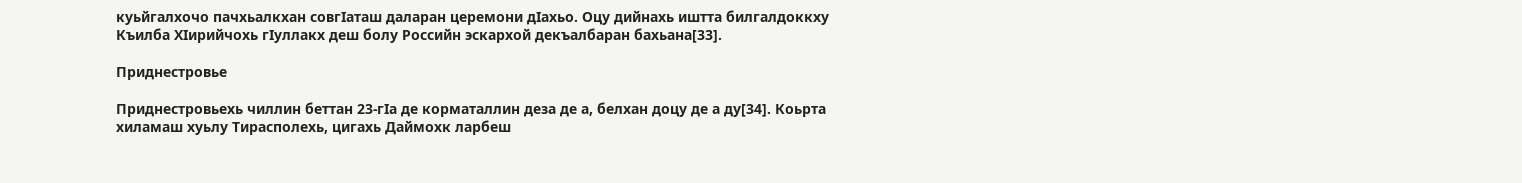куьйгалхочо пачхьалкхан совгӀаташ даларан церемони дӀахьо. Оцу дийнахь иштта билгалдоккху Къилба ХӀирийчохь гӀуллакх деш болу Российн эскархой декъалбаран бахьана[33].

Приднестровье

Приднестровьехь чиллин беттан 23-гӀа де корматаллин деза де а, белхан доцу де а ду[34]. Коьрта хиламаш хуьлу Тирасполехь, цигахь Даймохк ларбеш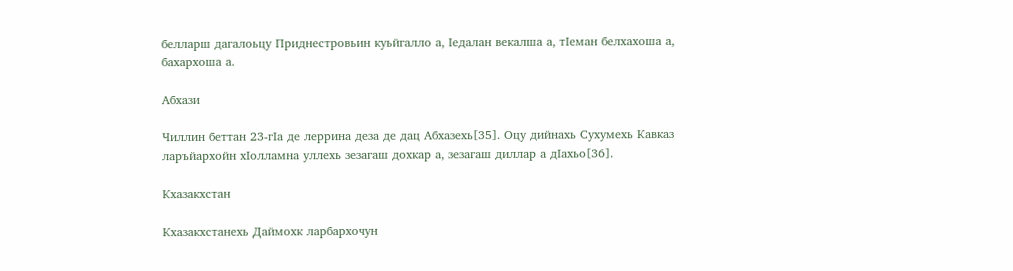белларш дагалоьцу Приднестровьин куьйгалло а, Ӏедалан векалша а, тӀеман белхахоша а, бахархоша а.

Абхази

Чиллин беттан 23-гӀа де леррина деза де дац Абхазехь[35]. Оцу дийнахь Сухумехь Кавказ ларъйархойн хӀолламна уллехь зезагаш дохкар а, зезагаш диллар а дӀахьо[36].

Кхазакхстан

Кхазакхстанехь Даймохк ларбархочун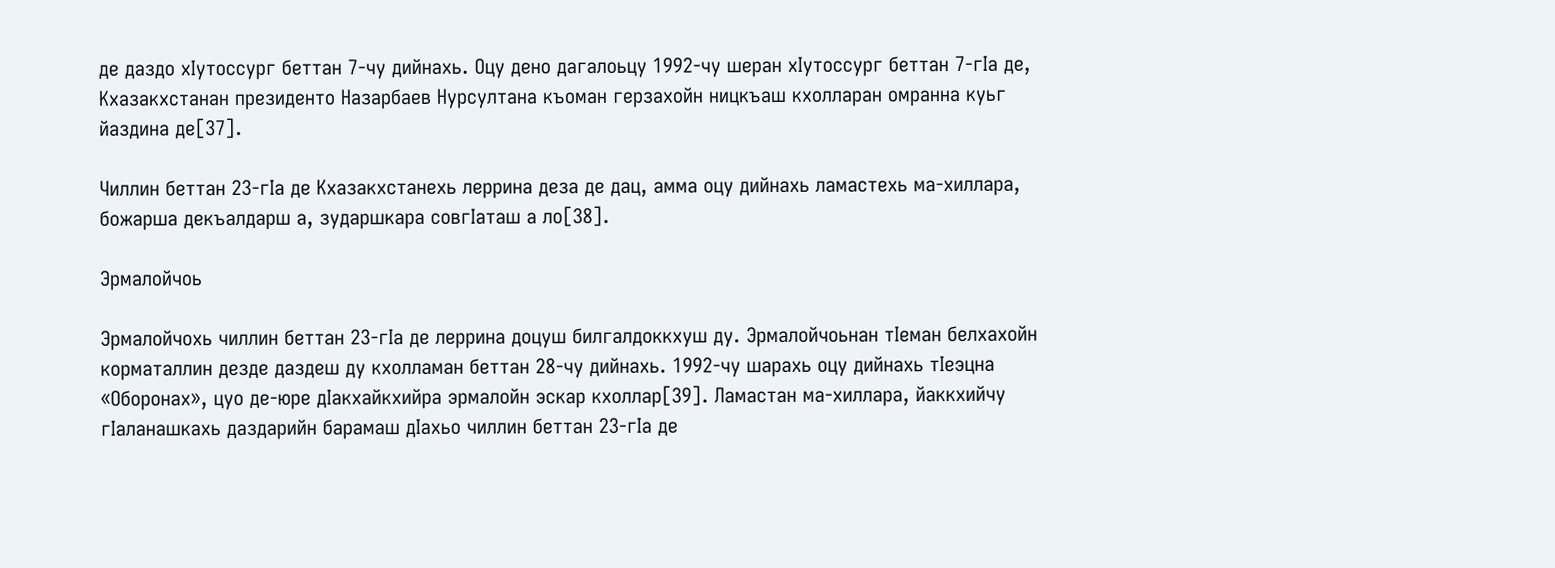де даздо хӀутоссург беттан 7-чу дийнахь. Оцу дено дагалоьцу 1992-чу шеран хӀутоссург беттан 7-гӀа де, Кхазакхстанан президенто Назарбаев Нурсултана къоман герзахойн ницкъаш кхолларан омранна куьг йаздина де[37].

Чиллин беттан 23-гӀа де Кхазакхстанехь леррина деза де дац, амма оцу дийнахь ламастехь ма-хиллара, божарша декъалдарш а, зударшкара совгӀаташ а ло[38].

Эрмалойчоь

Эрмалойчохь чиллин беттан 23-гӀа де леррина доцуш билгалдоккхуш ду. Эрмалойчоьнан тӀеман белхахойн корматаллин дезде даздеш ду кхолламан беттан 28-чу дийнахь. 1992-чу шарахь оцу дийнахь тӀеэцна «Оборонах», цуо де-юре дӀакхайкхийра эрмалойн эскар кхоллар[39]. Ламастан ма-хиллара, йаккхийчу гӀаланашкахь даздарийн барамаш дӀахьо чиллин беттан 23-гӀа де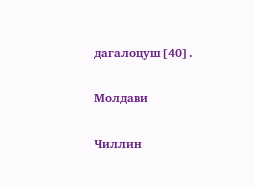дагалоцуш[40].

Молдави

Чиллин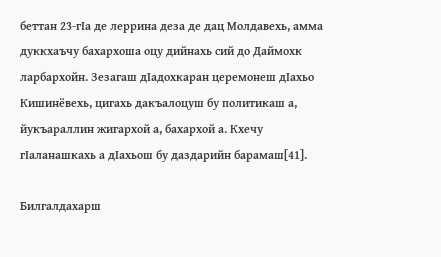беттан 23-гӀа де леррина деза де дац Молдавехь, амма дуккхаъчу бахархоша оцу дийнахь сий до Даймохк ларбархойн. Зезагаш дӀадохкаран церемонеш дӀахьо Кишинёвехь, цигахь дакъалоцуш бу политикаш а, йукъараллин жигархой а, бахархой а. Кхечу гӀаланашкахь а дӀахьош бу даздарийн барамаш[41].

Билгалдахарш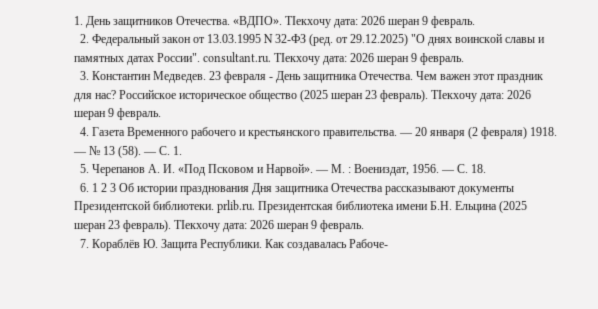1. День защитников Отечества. «ВДПО». ТӀекхочу дата: 2026 шеран 9 февраль.
  2. Федеральный закон от 13.03.1995 N 32-ФЗ (ред. от 29.12.2025) "О днях воинской славы и памятных датах России". consultant.ru. ТӀекхочу дата: 2026 шеран 9 февраль.
  3. Константин Медведев. 23 февраля - День защитника Отечества. Чем важен этот праздник для нас? Российское историческое общество (2025 шеран 23 февраль). ТӀекхочу дата: 2026 шеран 9 февраль.
  4. Газета Временного рабочего и крестьянского правительства. — 20 января (2 февраля) 1918. — № 13 (58). — С. 1.
  5. Черепанов А. И. «Под Псковом и Нарвой». — М. : Воениздат, 1956. — С. 18.
  6. 1 2 3 Об истории празднования Дня защитника Отечества рассказывают документы Президентской библиотеки. prlib.ru. Президентская библиотека имени Б.Н. Ельцина (2025 шеран 23 февраль). ТӀекхочу дата: 2026 шеран 9 февраль.
  7. Кораблёв Ю. Защита Республики. Как создавалась Рабоче-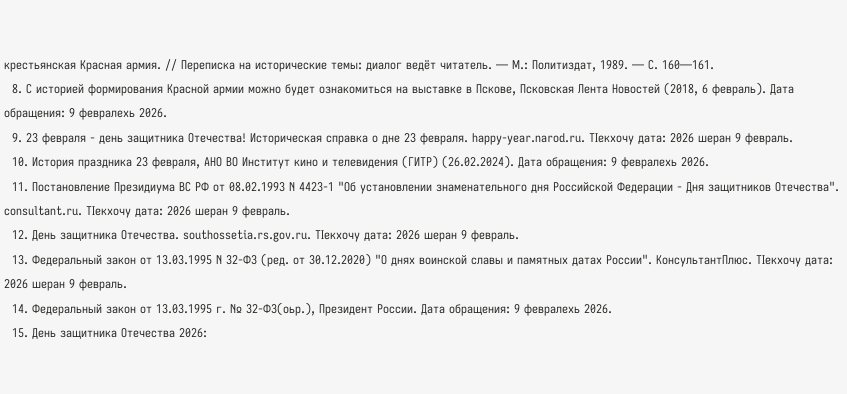крестьянская Красная армия. // Переписка на исторические темы: диалог ведёт читатель. — М.: Политиздат, 1989. — С. 160—161.
  8. С историей формирования Красной армии можно будет ознакомиться на выставке в Пскове, Псковская Лента Новостей (2018, 6 февраль). Дата обращения: 9 февралехь 2026.
  9. 23 февраля - день защитника Отечества! Историческая справка о дне 23 февраля. happy-year.narod.ru. ТӀекхочу дата: 2026 шеран 9 февраль.
  10. История праздника 23 февраля, АНО ВО Институт кино и телевидения (ГИТР) (26.02.2024). Дата обращения: 9 февралехь 2026.
  11. Постановление Президиума ВС РФ от 08.02.1993 N 4423-1 "Об установлении знаменательного дня Российской Федерации - Дня защитников Отечества". consultant.ru. ТӀекхочу дата: 2026 шеран 9 февраль.
  12. День защитника Отечества. southossetia.rs.gov.ru. ТӀекхочу дата: 2026 шеран 9 февраль.
  13. Федеральный закон от 13.03.1995 N 32-ФЗ (ред. от 30.12.2020) "О днях воинской славы и памятных датах России". КонсультантПлюс. ТӀекхочу дата: 2026 шеран 9 февраль.
  14. Федеральный закон от 13.03.1995 г. № 32-ФЗ(оьр.), Президент России. Дата обращения: 9 февралехь 2026.
  15. День защитника Отечества 2026: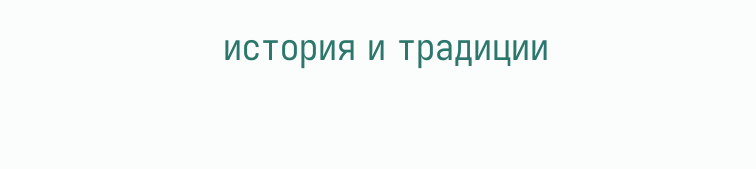история и традиции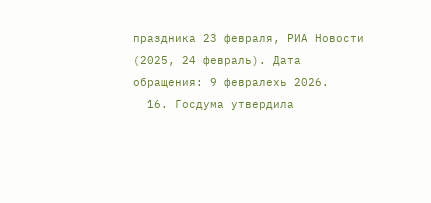праздника 23 февраля, РИА Новости (2025, 24 февраль). Дата обращения: 9 февралехь 2026.
  16. Госдума утвердила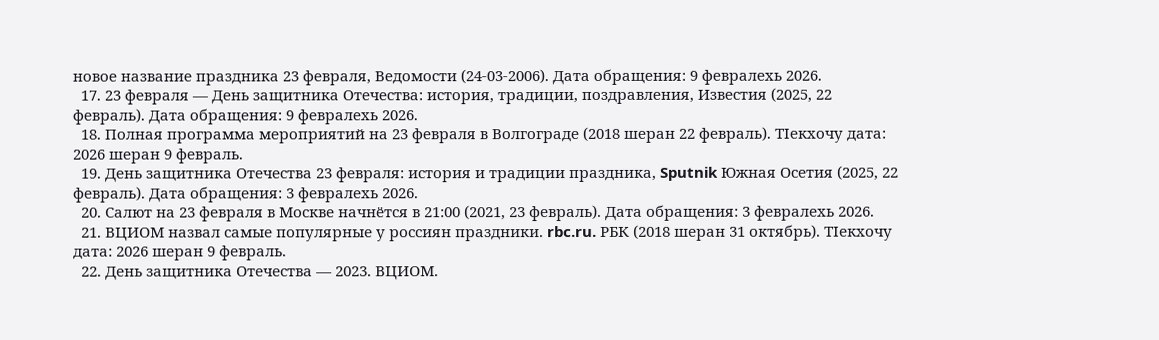новое название праздника 23 февраля, Ведомости (24-03-2006). Дата обращения: 9 февралехь 2026.
  17. 23 февраля — День защитника Отечества: история, традиции, поздравления, Известия (2025, 22 февраль). Дата обращения: 9 февралехь 2026.
  18. Полная программа мероприятий на 23 февраля в Волгограде (2018 шеран 22 февраль). ТӀекхочу дата: 2026 шеран 9 февраль.
  19. День защитника Отечества 23 февраля: история и традиции праздника, Sputnik Южная Осетия (2025, 22 февраль). Дата обращения: 3 февралехь 2026.
  20. Салют на 23 февраля в Москве начнётся в 21:00 (2021, 23 февраль). Дата обращения: 3 февралехь 2026.
  21. ВЦИОМ назвал самые популярные у россиян праздники. rbc.ru. РБК (2018 шеран 31 октябрь). ТӀекхочу дата: 2026 шеран 9 февраль.
  22. День защитника Отечества — 2023. ВЦИОМ.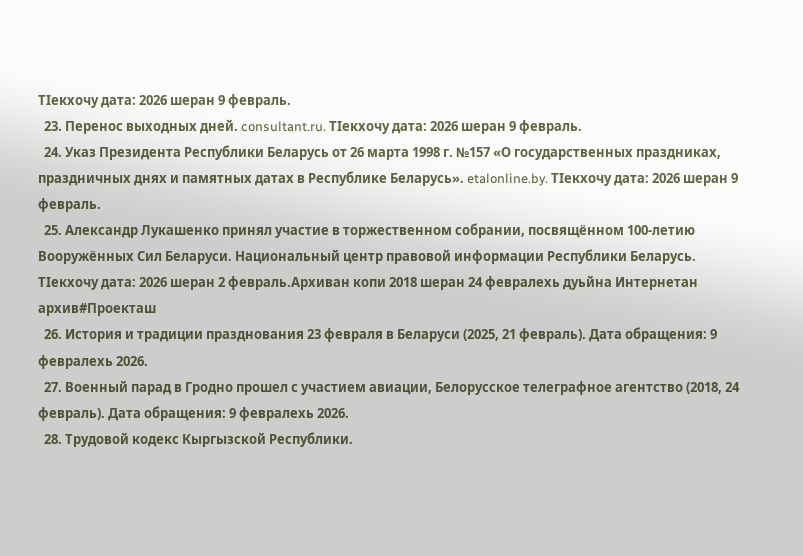ТӀекхочу дата: 2026 шеран 9 февраль.
  23. Перенос выходных дней. consultant.ru. ТӀекхочу дата: 2026 шеран 9 февраль.
  24. Указ Президента Республики Беларусь от 26 марта 1998 г. №157 «О государственных праздниках, праздничных днях и памятных датах в Республике Беларусь». etalonline.by. ТӀекхочу дата: 2026 шеран 9 февраль.
  25. Александр Лукашенко принял участие в торжественном собрании, посвящённом 100-летию Вооружённых Сил Беларуси. Национальный центр правовой информации Республики Беларусь. ТӀекхочу дата: 2026 шеран 2 февраль.Архиван копи 2018 шеран 24 февралехь дуьйна Интернетан архив#Проекташ
  26. История и традиции празднования 23 февраля в Беларуси (2025, 21 февраль). Дата обращения: 9 февралехь 2026.
  27. Военный парад в Гродно прошел с участием авиации, Белорусское телеграфное агентство (2018, 24 февраль). Дата обращения: 9 февралехь 2026.
  28. Трудовой кодекс Кыргызской Республики.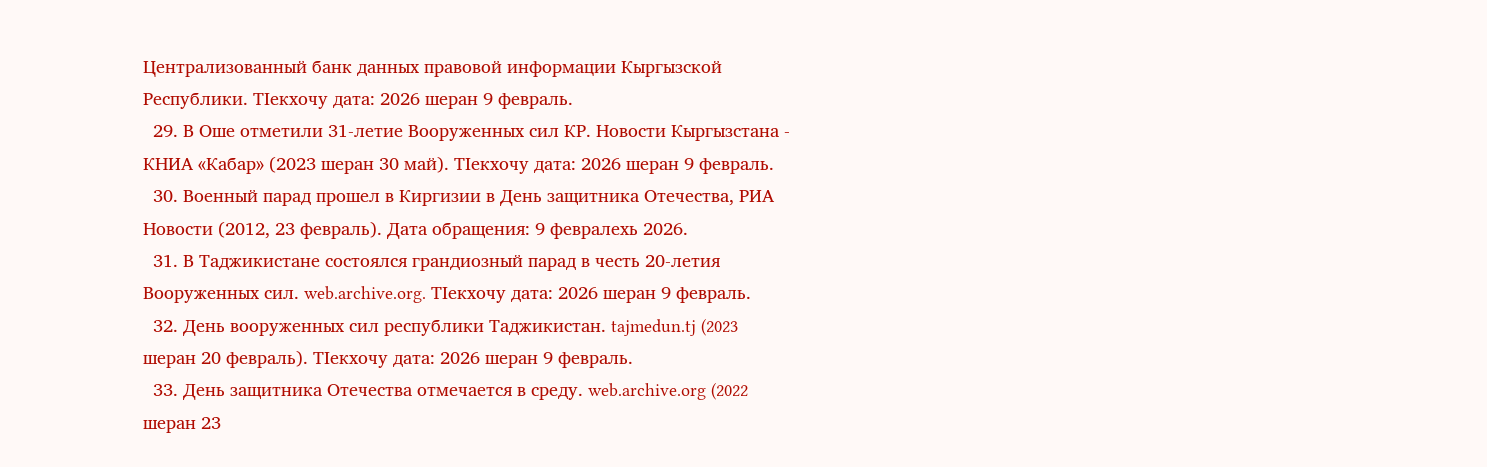Централизованный банк данных правовой информации Кыргызской Республики. ТӀекхочу дата: 2026 шеран 9 февраль.
  29. В Оше отметили 31-летие Вооруженных сил КР. Новости Кыргызстана - КНИА «Кабар» (2023 шеран 30 май). ТӀекхочу дата: 2026 шеран 9 февраль.
  30. Военный парад прошел в Киргизии в День защитника Отечества, РИА Новости (2012, 23 февраль). Дата обращения: 9 февралехь 2026.
  31. В Таджикистане состоялся грандиозный парад в честь 20-летия Вооруженных сил. web.archive.org. ТӀекхочу дата: 2026 шеран 9 февраль.
  32. День вооруженных сил республики Таджикистан. tajmedun.tj (2023 шеран 20 февраль). ТӀекхочу дата: 2026 шеран 9 февраль.
  33. День защитника Отечества отмечается в среду. web.archive.org (2022 шеран 23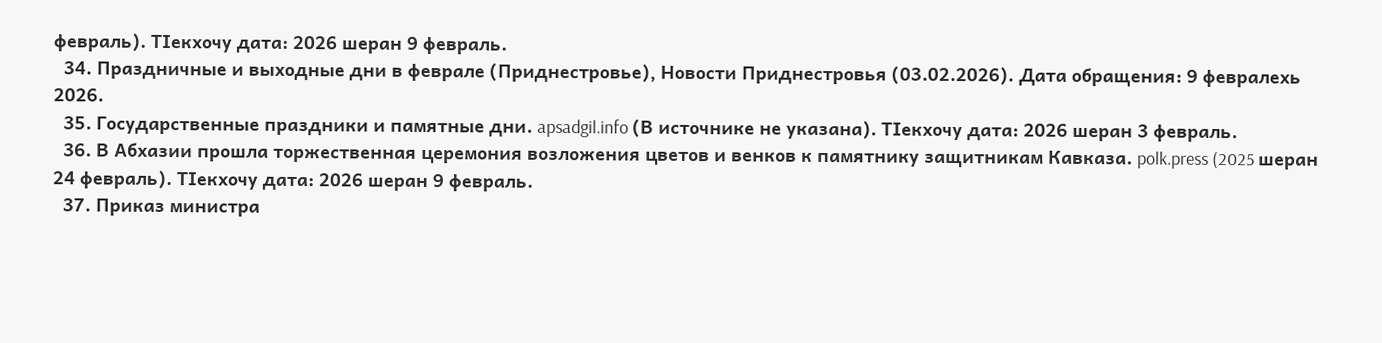февраль). ТӀекхочу дата: 2026 шеран 9 февраль.
  34. Праздничные и выходные дни в феврале (Приднестровье), Новости Приднестровья (03.02.2026). Дата обращения: 9 февралехь 2026.
  35. Государственные праздники и памятные дни. apsadgil.info (В источнике не указана). ТӀекхочу дата: 2026 шеран 3 февраль.
  36. В Абхазии прошла торжественная церемония возложения цветов и венков к памятнику защитникам Кавказа. polk.press (2025 шеран 24 февраль). ТӀекхочу дата: 2026 шеран 9 февраль.
  37. Приказ министра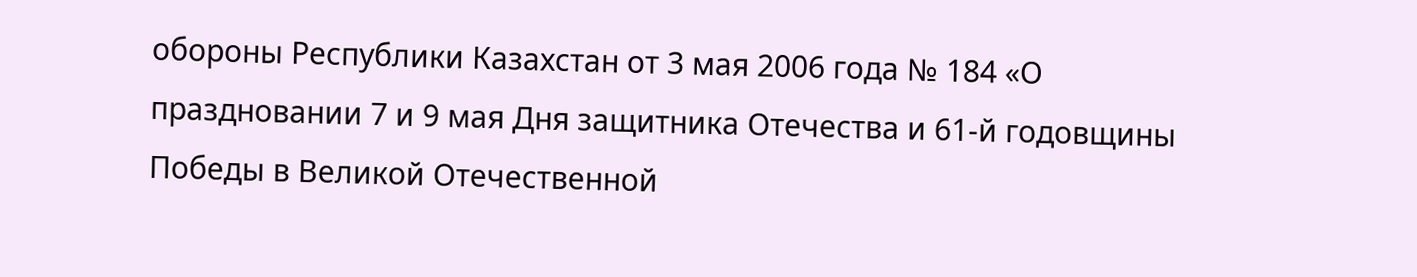обороны Республики Казахстан от 3 мая 2006 года № 184 «О праздновании 7 и 9 мая Дня защитника Отечества и 61-й годовщины Победы в Великой Отечественной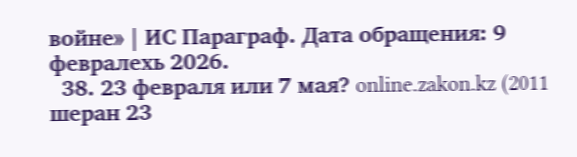войне» | ИС Параграф. Дата обращения: 9 февралехь 2026.
  38. 23 февраля или 7 мая? online.zakon.kz (2011 шеран 23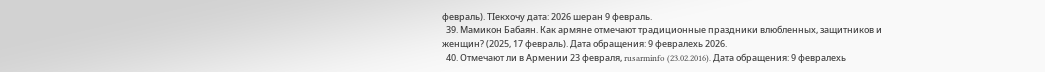февраль). ТӀекхочу дата: 2026 шеран 9 февраль.
  39. Мамикон Бабаян. Как армяне отмечают традиционные праздники влюбленных, защитников и женщин? (2025, 17 февраль). Дата обращения: 9 февралехь 2026.
  40. Отмечают ли в Армении 23 февраля, rusarminfo (23.02.2016). Дата обращения: 9 февралехь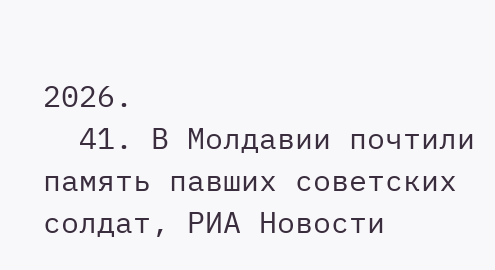2026.
  41. В Молдавии почтили память павших советских солдат, РИА Новости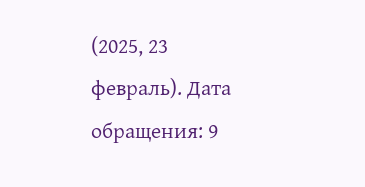(2025, 23 февраль). Дата обращения: 9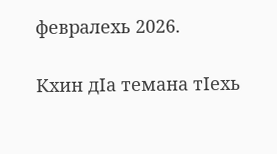февралехь 2026.

Кхин дӀа темана тӀехь